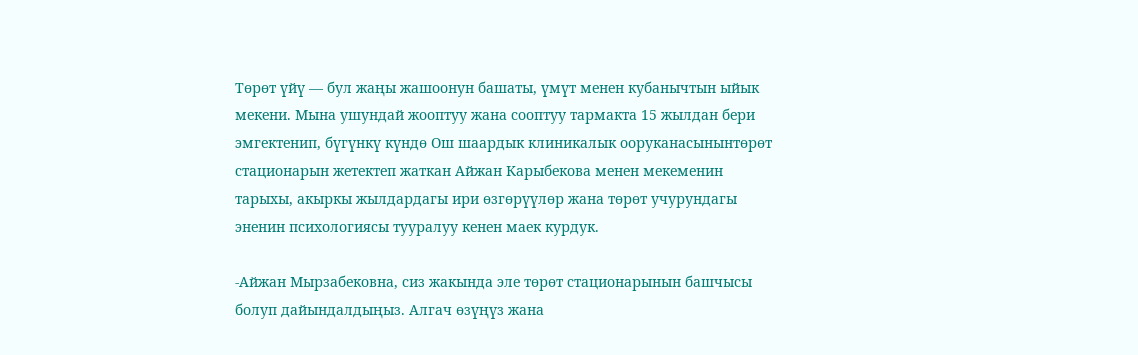Төрөт үйү — бул жаңы жашоонун башаты, үмүт менен кубанычтын ыйык мекени. Мына ушундай жооптуу жана сооптуу тармакта 15 жылдан бери эмгектенип, бүгүнкү күндө Ош шаардык клиникалык ооруканасынынтөрөт стационарын жетектеп жаткан Айжан Карыбекова менен мекеменин тарыхы, акыркы жылдардагы ири өзгөрүүлөр жана төрөт учурундагы эненин психологиясы тууралуу кенен маек курдук.

-Айжан Мырзабековна, сиз жакында эле төрөт стационарынын башчысы болуп дайындалдыңыз. Алгач өзүңүз жана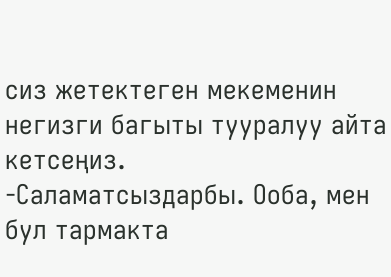сиз жетектеген мекеменин негизги багыты тууралуу айта кетсеңиз.
-Саламатсыздарбы. Ооба, мен бул тармакта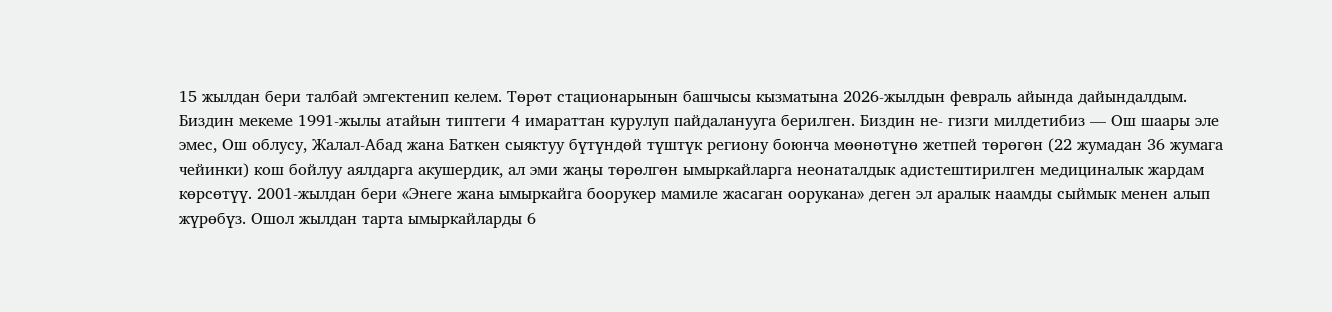15 жылдан бери талбай эмгектенип келем. Төрөт стационарынын башчысы кызматына 2026-жылдын февраль айында дайындалдым.
Биздин мекеме 1991-жылы атайын типтеги 4 имараттан курулуп пайдаланууга берилген. Биздин не- гизги милдетибиз — Ош шаары эле эмес, Ош облусу, Жалал-Абад жана Баткен сыяктуу бүтүндөй түштүк региону боюнча мөөнөтүнө жетпей төрөгөн (22 жумадан 36 жумага чейинки) кош бойлуу аялдарга акушердик, ал эми жаңы төрөлгөн ымыркайларга неонаталдык адистештирилген медициналык жардам көрсөтүү. 2001-жылдан бери «Энеге жана ымыркайга боорукер мамиле жасаган оорукана» деген эл аралык наамды сыймык менен алып жүрөбүз. Ошол жылдан тарта ымыркайларды 6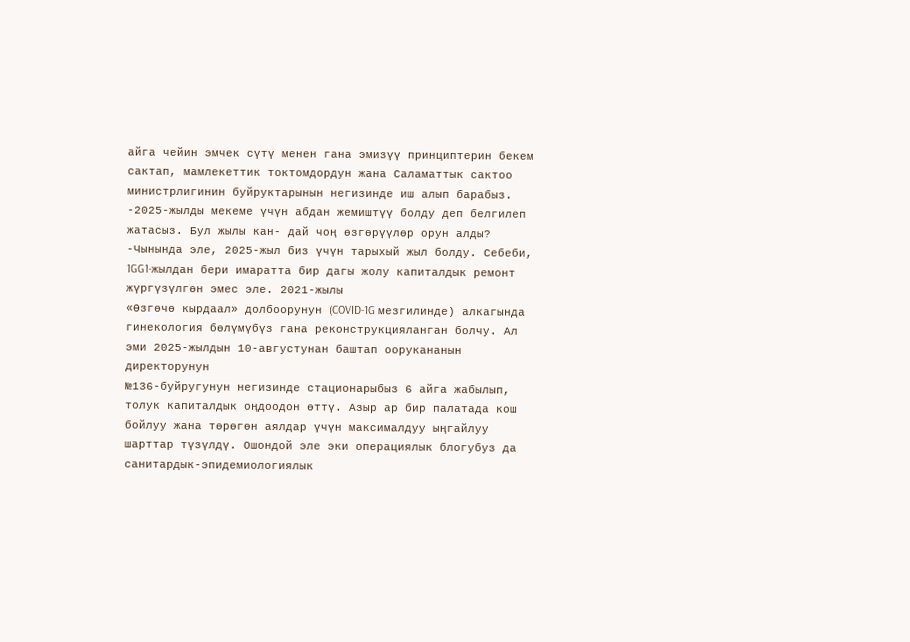айга чейин эмчек сүтү менен гана эмизүү принциптерин бекем сактап, мамлекеттик токтомдордун жана Саламаттык сактоо министрлигинин буйруктарынын негизинде иш алып барабыз.
-2025-жылды мекеме үчүн абдан жемиштүү болду деп белгилеп жатасыз. Бул жылы кан- дай чоң өзгөрүүлөр орун алды?
-Чынында эле, 2025-жыл биз үчүн тарыхый жыл болду. Себеби, 1GG1-жылдан бери имаратта бир дагы жолу капиталдык ремонт жүргүзүлгөн эмес эле. 2021-жылы
«Өзгөчө кырдаал» долбоорунун (COVID-1G мезгилинде) алкагында гинекология бөлүмүбүз гана реконструкцияланган болчу. Ал эми 2025-жылдын 10-августунан баштап оорукананын директорунун
№136-буйругунун негизинде стационарыбыз 6 айга жабылып, толук капиталдык оңдоодон өттү. Азыр ар бир палатада кош бойлуу жана төрөгөн аялдар үчүн максималдуу ыңгайлуу шарттар түзүлдү. Ошондой эле эки операциялык блогубуз да санитардык-эпидемиологиялык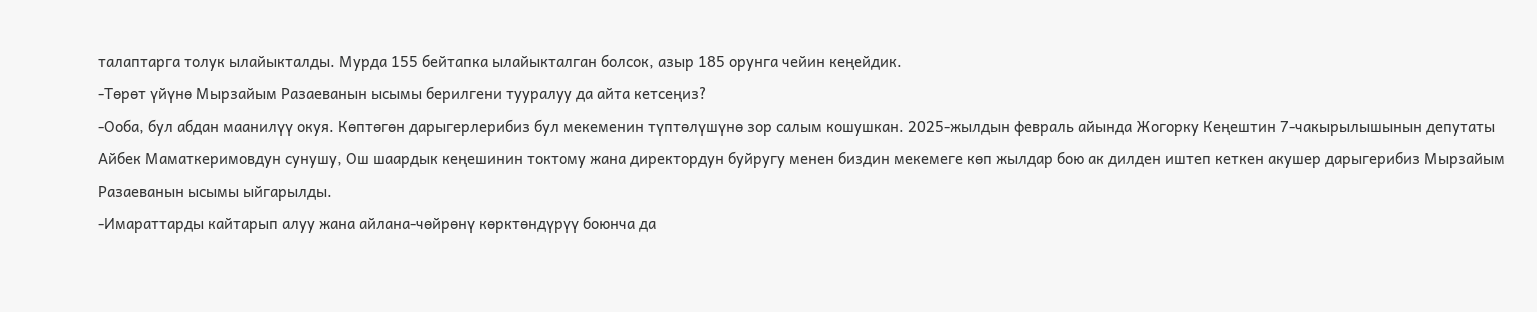талаптарга толук ылайыкталды. Мурда 155 бейтапка ылайыкталган болсок, азыр 185 орунга чейин кеңейдик.
-Төрөт үйүнө Мырзайым Разаеванын ысымы берилгени тууралуу да айта кетсеңиз?
-Ооба, бул абдан маанилүү окуя. Көптөгөн дарыгерлерибиз бул мекеменин түптөлүшүнө зор салым кошушкан. 2025-жылдын февраль айында Жогорку Кеңештин 7-чакырылышынын депутаты Айбек Маматкеримовдун сунушу, Ош шаардык кеңешинин токтому жана директордун буйругу менен биздин мекемеге көп жылдар бою ак дилден иштеп кеткен акушер дарыгерибиз Мырзайым Разаеванын ысымы ыйгарылды.
-Имараттарды кайтарып алуу жана айлана-чөйрөнү көрктөндүрүү боюнча да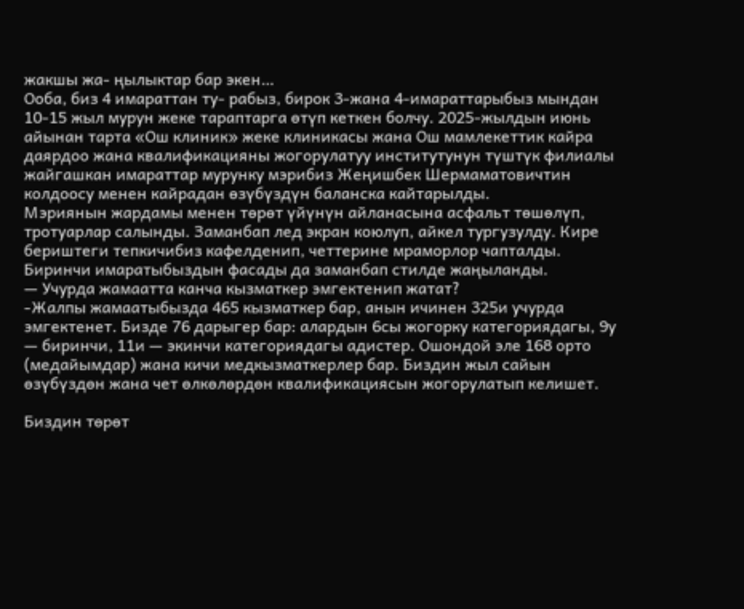жакшы жа- ңылыктар бар экен…
Ооба, биз 4 имараттан ту- рабыз, бирок 3-жана 4-имараттарыбыз мындан 10-15 жыл мурун жеке тараптарга өтүп кеткен болчу. 2025-жылдын июнь айынан тарта «Ош клиник» жеке клиникасы жана Ош мамлекеттик кайра даярдоо жана квалификацияны жогорулатуу институтунун түштүк филиалы жайгашкан имараттар мурунку мэрибиз Жеңишбек Шермаматовичтин колдоосу менен кайрадан өзүбүздүн баланска кайтарылды.
Мэриянын жардамы менен төрөт үйүнүн айланасына асфальт төшөлүп, тротуарлар салынды. Заманбап лед экран коюлуп, айкел тургузулду. Кире бериштеги тепкичибиз кафелденип, четтерине мраморлор чапталды. Биринчи имаратыбыздын фасады да заманбап стилде жаңыланды.
— Учурда жамаатта канча кызматкер эмгектенип жатат?
-Жалпы жамаатыбызда 465 кызматкер бар, анын ичинен 325и учурда эмгектенет. Бизде 76 дарыгер бар: алардын 6сы жогорку категориядагы, 9у — биринчи, 11и — экинчи категориядагы адистер. Ошондой эле 168 орто (медайымдар) жана кичи медкызматкерлер бар. Биздин жыл сайын өзүбүздөн жана чет өлкөлөрдөн квалификациясын жогорулатып келишет.

Биздин төрөт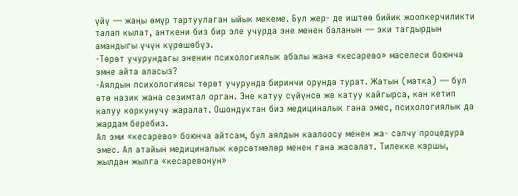үйү — жаңы өмүр тартуулаган ыйык мекеме. Бул жер- де иштөө бийик жоопкерчиликти талап кылат, анткени биз бир эле учурда эне менен баланын — эки тагдырдын амандыгы үчүн күрөшөбүз.
-Төрөт учурундагы эненин психологиялык абалы жана «кесарево» маселеси боюнча эмне айта аласыз?
-Аялдын психологиясы төрөт учурунда биринчи орунда турат. Жатын (матка) — бул өтө назик жана сезимтал орган. Эне катуу сүйүнсө же катуу кайгырса, кан кетип калуу коркунучу жаралат. Ошондуктан биз медициналык гана эмес, психологиялык да жардам беребиз.
Ал эми «кесарево» боюнча айтсам, бул аялдын каалоосу менен жа- салчу процедура эмес. Ал атайын медициналык көрсөтмөлөр менен гана жасалат. Тилекке каршы, жылдан жылга «кесаревонун»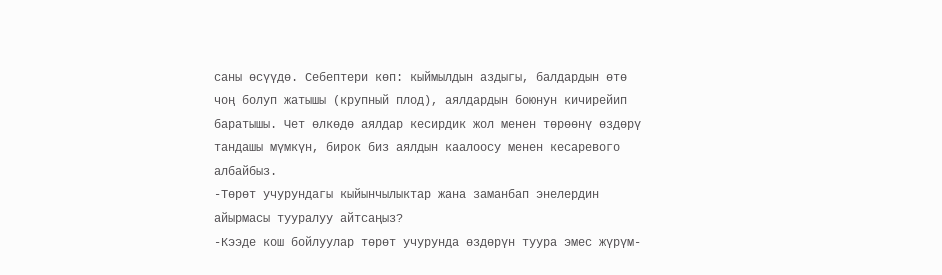саны өсүүдө. Себептери көп: кыймылдын аздыгы, балдардын өтө чоң болуп жатышы (крупный плод), аялдардын боюнун кичирейип баратышы. Чет өлкөдө аялдар кесирдик жол менен төрөөнү өздөрү тандашы мүмкүн, бирок биз аялдын каалоосу менен кесаревого албайбыз.
-Төрөт учурундагы кыйынчылыктар жана заманбап энелердин айырмасы тууралуу айтсаңыз?
-Кээде кош бойлуулар төрөт учурунда өздөрүн туура эмес жүрүм-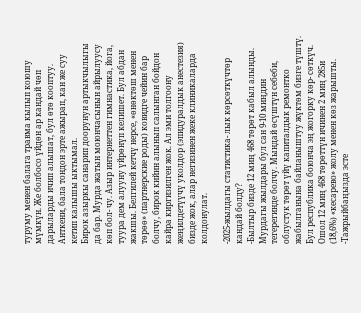туруму менен балага травма кылып коюшу мүмкүн. Же болбосо үйдөн ар кандай чөп дарыларды ичип алышат, бул өтө кооптуу. Анткени, бала тондон эрте ажырап, кан же суу кетип калышы ыктымал.
Бирок азыркы санарип доорунун артыкчылыгы да бар. Мурда жатын моюнчасынын айрылуусу көп бол- чу. Азыр интернеттен гимнастика, йога, туура дем алууну үйрөнүп келишет. Бул абдан жакшы. Белгилей кетчү нерсе, «өнөктөш менен төрөө» (партнерские роды) ковидге чейин бар болчу, бирок кийин алынып салынган бойдон кайра киргизилген жок. Ал эми толгоону жеңилдетүүчү уколдор (эпидуралдык анестезия) бизде жок, алар негизинен жеке клиникаларда колдонулат.

-2025-жылдагы статистика- лык көрсөткүчтөр кандай болду?
-Былтыр бизде 12 миң 468 төрөт кабыл алынды. Мурдагы жылдары бул сан 9-10 миңдин тегерегинде болчу. Мындай өсүштүн себеби, облустук төрөт үйү капиталдык ремонтко жабылганына байланыштуу жүктөм бизге түштү. Бул республика боюнча эң жогорку көр- сөткүч. Ошол 12 миң 468 төрөттүн ичинен 2 миң 285и (18,6%) «кесарево» жолу менен көз жарышты.
-Тажрыйбаңызда эсте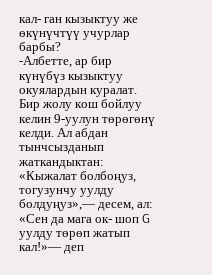кал- ган кызыктуу же өкүнүчтүү учурлар барбы?
-Албетте, ар бир күнүбүз кызыктуу окуялардын куралат. Бир жолу кош бойлуу келин 9-уулун төрөгөнү келди. Ал абдан тынчсызданып жаткандыктан: «Кыжалат болбоңуз, тогузунчу уулду болдуңуз»,— десем, ал: «Сен да мага ок- шоп G уулду төрөп жатып кал!»— деп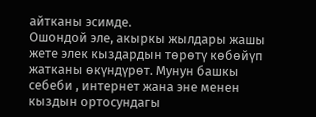айтканы эсимде.
Ошондой эле, акыркы жылдары жашы жете элек кыздардын төрөтү көбөйүп жатканы өкүндүрөт. Мунун башкы себеби , интернет жана эне менен кыздын ортосундагы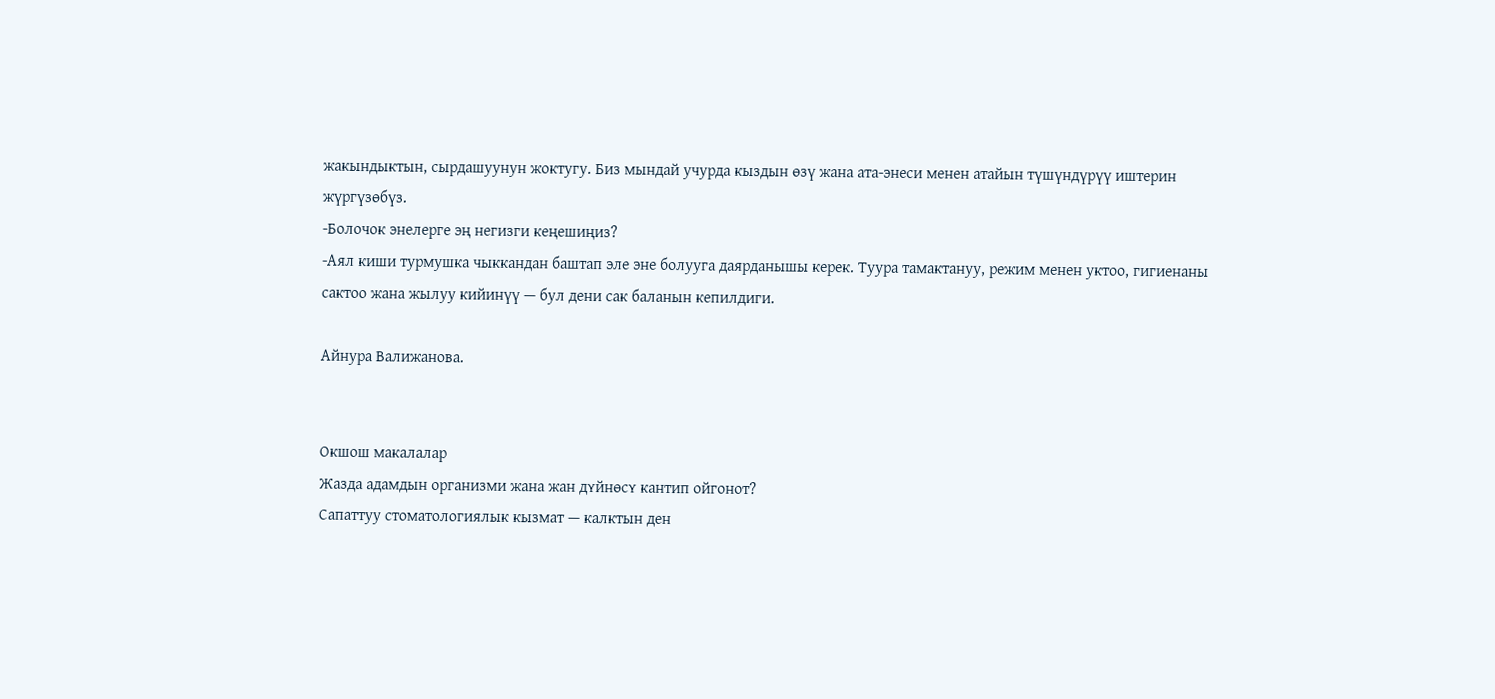жакындыктын, сырдашуунун жоктугу. Биз мындай учурда кыздын өзү жана ата-энеси менен атайын түшүндүрүү иштерин жүргүзөбүз.
-Болочок энелерге эң негизги кеңешиңиз?
-Аял киши турмушка чыккандан баштап эле эне болууга даярданышы керек. Туура тамактануу, режим менен уктоо, гигиенаны сактоо жана жылуу кийинүү — бул дени сак баланын кепилдиги.

Айнура Валижанова.


Окшош макалалар
Жазда адамдын организми жана жан дʏйнɵсʏ кантип ойгонот?
Сапаттуу стоматологиялык кызмат — калктын ден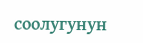соолугунун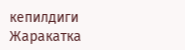кепилдиги
Жаракатка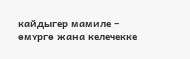кайдыгер мамиле – ɵмʏргɵ жана келечекке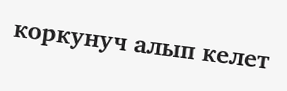коркунуч алып келет